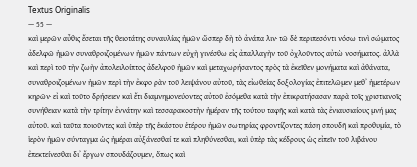Textus Originalis
— 55 —
καὶ μερῶν αὖθις ἔσεται τῆς θειοτάτης συναυλίας ἡμῶν ὥσπερ δὴ τὸ ἀνάπα λιν· τῶ δὲ περιπεσόντι νόσω τινὶ σώματος ἀδελφῶ ἡμῶν συναθροιζομένων ἡμῶν πάντων εὐχὴ γινέσθω εἰς ἀπαλλαγὴν τοῦ ὀχλοῦντος αὐτὼ νοσήματος. ἀλλὰ καὶ περὶ τοῦ τὴν ζωὴν ἀπολειλοίπτος ἀδελφοῦ ἡμῶν καὶ μεταχωρήσαντος πρὸς τὰ ἐκεῖθεν μονήματα καὶ ἀθάνατα, συναθροιζομένων ἡμῶν περὶ τὴν ἐκφο ρὰν τοῦ λειψάνου αὐτοῦ, τὰς εἰωθείας δοξολογίας ἐπιτελῶμεν μεθʼ ἡμετέρων κηρῶν· εἰ καὶ τοῦτο δρήσειεν καὶ ἔτι διαμνημονεύοντες αὐτοῦ ἐσόμεθα κατὰ τὴν ἐπικρατήσασαν παρὰ τοῖς χριστιανοῖς συνήθειαν κατὰ τὴν τρίτην ἐννάτην καὶ τεσσαρακοστὴν ἡμέραν τῆς τούτου ταφῆς καὶ κατὰ τὰς ἐνιαυσιαίους μνή μας αὐτοῦ. καὶ ταῦτα ποιοῦντες καὶ ὑπὲρ τῆς ἑκάστου ἑτέρου ἡμῶν σωτηρίας φροντίζοντες πάση σπουδῆ καὶ προθυμία, τὸ ἱερὸν ἡμῶν σύνταγμα ὡς ἡμέραι αὐξάνεσθαί τε καὶ πληθύνεσθαι, καὶ ὑπὲρ τὰς κέδρους ὡς εἰπεῖν τοῦ λιβάνου ἐπεκτείνεσθαι διʼ ἔργων σπουδάζουμεν, ὅπως καὶ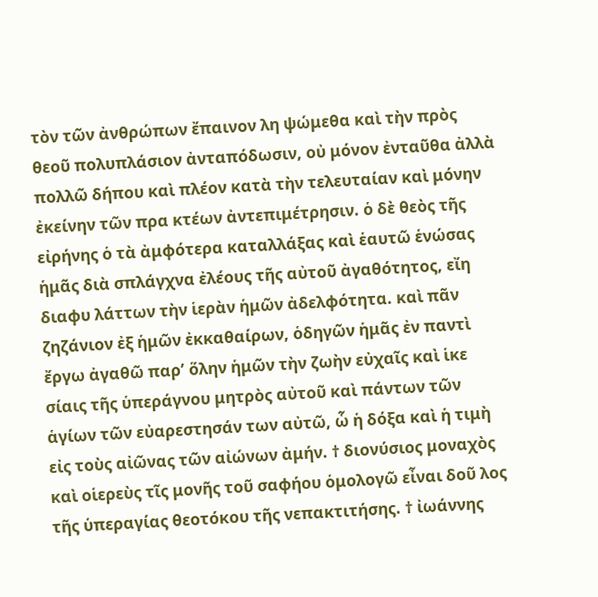τὸν τῶν ἀνθρώπων ἔπαινον λη ψώμεθα καὶ τὴν πρὸς θεοῦ πολυπλάσιον ἀνταπόδωσιν, οὐ μόνον ἐνταῦθα ἀλλὰ πολλῶ δήπου καὶ πλέον κατὰ τὴν τελευταίαν καὶ μόνην ἐκείνην τῶν πρα κτέων ἀντεπιμέτρησιν. ὁ δὲ θεὸς τῆς εἰρήνης ὁ τὰ ἀμφότερα καταλλάξας καὶ ἑαυτῶ ἑνώσας ἡμᾶς διὰ σπλάγχνα ἐλέους τῆς αὐτοῦ ἀγαθότητος, εἴη διαφυ λάττων τὴν ἱερὰν ἡμῶν ἀδελφότητα. καὶ πᾶν ζηζάνιον ἐξ ἡμῶν ἐκκαθαίρων, ὁδηγῶν ἡμᾶς ἐν παντὶ ἔργω ἀγαθῶ παρʼ ὅλην ἡμῶν τὴν ζωὴν εὐχαῖς καὶ ἱκε σίαις τῆς ὑπεράγνου μητρὸς αὐτοῦ καὶ πάντων τῶν ἁγίων τῶν εὐαρεστησάν των αὐτῶ, ὧ ἡ δόξα καὶ ἡ τιμὴ εἰς τοὺς αἰῶνας τῶν αἰώνων ἀμήν. † διονύσιος μοναχὸς καὶ οἱερεὺς τῖς μονῆς τοῦ σαφήου ὁμολογῶ εἶναι δοῦ λος τῆς ὑπεραγίας θεοτόκου τῆς νεπακτιτήσης. † ἰωάννης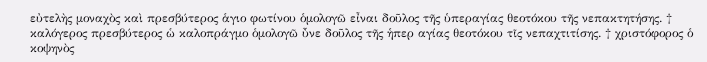εὐτελὴς μοναχὸς καὶ πρεσβύτερος ἁγιο φωτίνου ὁμολογῶ εἶναι δοῦλος τῆς ὑπεραγίας θεοτόκου τῆς νεπακτητήσης. † καλόγερος πρεσβύτερος ὡ καλοπράγμο ὁμολογῶ ὖνε δοῦλος τῆς ἡπερ αγίας θεοτόκου τῖς νεπαχτιτίσης. † χριστόφορος ὁ κοψηνὸς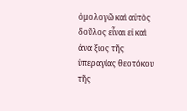ὁμολογῶ καὶ αὐτὸς δοῦλος εἶναι εἰ καὶ ἀνα ξιος τῆς ὑπεραγίας θεοτόκου τῆς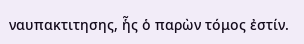ναυπακτιτησης, ἧς ὁ παρὼν τόμος ἐστίν.